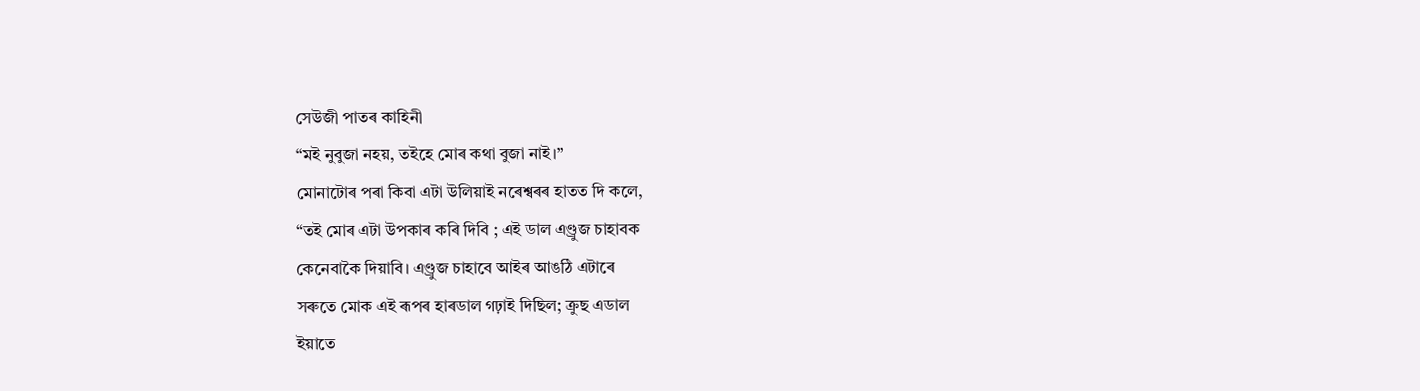সেউজী পাতৰ কাহিনী
“মই নুবুজা নহয়, তইহে মোৰ কথা বুজা নাই।”
মোনাটোৰ পৰা কিবা এটা উলিয়াই নৰেশ্বৰৰ হাতত দি কলে,
“তই মোৰ এটা উপকাৰ কৰি দিবি ; এই ডাল এণ্ড্ৰুজ চাহাবক
কেনেবাকৈ দিয়াবি। এণ্ড্ৰুজ চাহাবে আইৰ আঙঠি এটাৰে
সৰুতে মোক এই ৰূপৰ হাৰডাল গঢ়াই দিছিল; ক্রুছ এডাল
ইয়াতে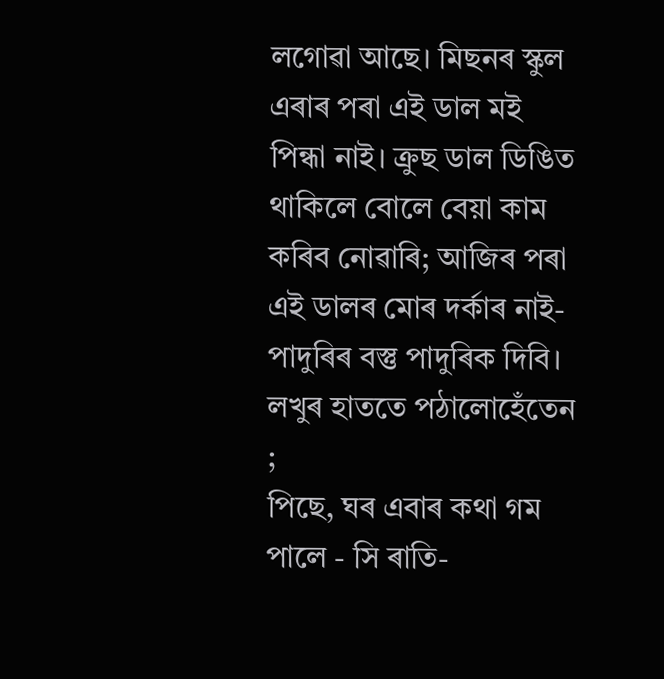লগোৱা আছে। মিছনৰ স্কুল এৰাৰ পৰা এই ডাল মই
পিন্ধা নাই। ক্রুছ ডাল ডিঙিত থাকিলে বোলে বেয়া কাম
কৰিব নোৱাৰি; আজিৰ পৰা এই ডালৰ মোৰ দৰ্কাৰ নাই-
পাদুৰিৰ বস্তু পাদুৰিক দিবি। লখুৰ হাততে পঠালোহেঁতেন ;
পিছে, ঘৰ এবাৰ কথা গম পালে - সি ৰাতি-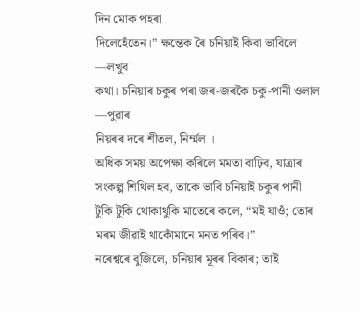দিন মোক পহৰা
দিলেহেঁতেন।” ক্ষন্তেক ৰৈ চনিয়াই কিবা ভাবিলে —লখুব
কথা। চনিয়াৰ চকুৰ পৰা জৰ-জৰকৈ চকু-পানী ওলাল —পুৱাৰ
নিয়ৰৰ দৰে শীতল, নিৰ্ম্মল ।
অধিক সময় অপেক্ষা কৰিলে মমতা বাঢ়িব, যাত্ৰাৰ সংকল্প শিথিল হব, তাকে ভাবি চনিয়াই চকুৰ পানী টুকি টুকি থোকাথুকি মাতেৰে কলে, “মই যাওঁ; তোৰ মৰম জীৱাই থাকোঁমানে মনত পৰিব।”
নৰেশ্বৰে বুজিলে, চনিয়াৰ মূৰৰ বিকাৰ; তাই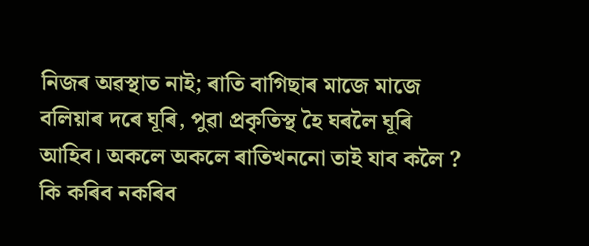নিজৰ অৱস্থাত নাই; ৰাতি বাগিছাৰ মাজে মাজে বলিয়াৰ দৰে ঘূৰি, পুৱা প্রকৃতিস্থ হৈ ঘৰলৈ ঘূৰি আহিব। অকলে অকলে ৰাতিখননো তাই যাব কলৈ ? কি কৰিব নকৰিব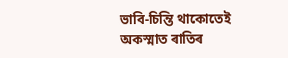ভাবি-চিন্তি থাকোতেই
অকস্মাত ৰাতিৰ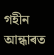গহীন আন্ধাৰত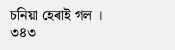চনিয়া হেৰাই গল ।
৩৪৩